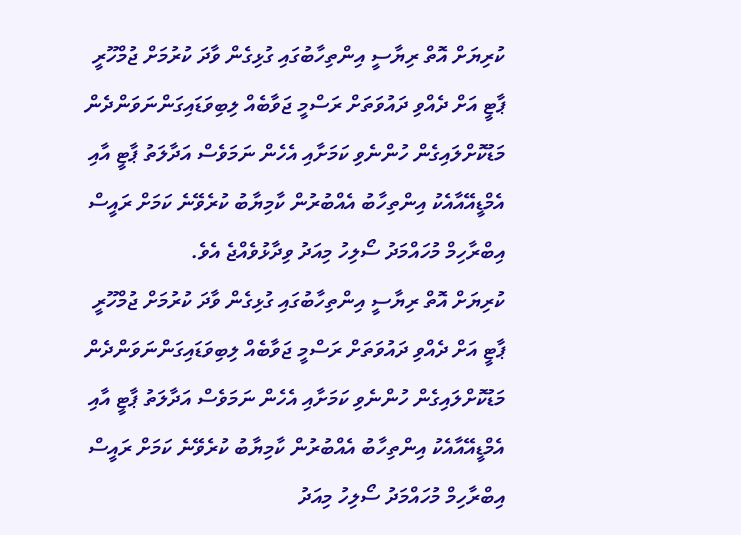ކުރިޔަށް އޮތް ރިޔާސީ އިންތިހާބުގައި ގުޅިގެން ވާދަ ކުރުމަށް ޖުމްހޫރީ ޕާޓީ އަށް ދެއްވި ދައުވަތަށް ރަސްމީ ޖަވާބެއް ލިބިވަޑައިގަންނަވަންދެން މަޑުކޮށްލައިގެން ހުންނެވި ކަމަށާއި އެހެން ނަމަވެސް އަދާލަތު ޕާޓީ އާއި އެމްޑީއޭއާއެކު އިންތިހާބު އެއްބުރުން ކާމިޔާބު ކުރެވޭނެ ކަމަށް ރައީސް އިބްރާހިމް މުހައްމަދު ސޯލިހު މިއަދު ވިދާޅުވެއްޖެ އެވެ.
ކުރިޔަށް އޮތް ރިޔާސީ އިންތިހާބުގައި ގުޅިގެން ވާދަ ކުރުމަށް ޖުމްހޫރީ ޕާޓީ އަށް ދެއްވި ދައުވަތަށް ރަސްމީ ޖަވާބެއް ލިބިވަޑައިގަންނަވަންދެން މަޑުކޮށްލައިގެން ހުންނެވި ކަމަށާއި އެހެން ނަމަވެސް އަދާލަތު ޕާޓީ އާއި އެމްޑީއޭއާއެކު އިންތިހާބު އެއްބުރުން ކާމިޔާބު ކުރެވޭނެ ކަމަށް ރައީސް އިބްރާހިމް މުހައްމަދު ސޯލިހު މިއަދު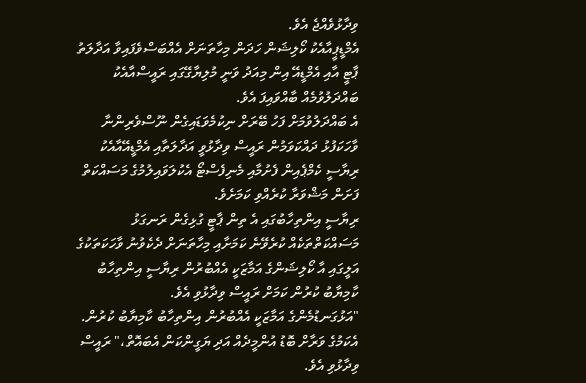ވިދާޅުވެއްޖެ އެވެ.
އެމްޑީޕީއާއެކު ކޯލިޝަން ހަދަން މިހާތަނަށް އެއްބަސްވެފައިވާ އަދާލަތު ޕާޓީ އާއި އެމްޑީއޭ އިން މިއަދު ވަނީ މުލިޔާގޭގައި ރައީސްއާއެކު ބައްދަލުވުމެއް ބާއްވައިފަ އެވެ.
އެ ބައްދަލުވުމަށް ފަހު ބޭރަށް ނިކުމެވަޑައިގެން ނޫސްވެރިންނާ ވާހަކަފުޅު ދައްކަވަމުން ރައީސް ވިދާޅުވީ އަދާލަތާއި އެމްޑީއޭއާއެކު ރިޔާސީ ކެމްޕެއިން ފެށުމާއި މެނިފެސްޓޯ އެކުލަވައިލުމުގެ މަސައްކަތް ފަށަން މަޝްވަރާ ކުރެއްވި ކަމަށެވެ.
ރިޔާސީ އިންތިހާބުގައި އެ ތިން ޕާޓީ ގުޅިގެން ރަނގަޅު މަސައްކަތްތަކެއް ކުރެވޭނެ ކަމަށާއި މިހާތަނަށް ދެކެވުނު ވާހަކަތަކުގެ އަލީގައި އާ ކޯލިޝަންގެ އަމާޒަކީ އެއްބުރުން ރިޔާސީ އިންތިހާބު ކާމިޔާބު ކުރުން ކަމަށް ރައީސް ވިދާޅުވި އެވެ.
"އަޅުގަނޑުމެންގެ އަމާޒަކީ އެއްބުރުން އިންތިހާބު ކާމިޔާބު ކުރުން. އެކަމުގެ ވަރާށް ބޮޑު އުންމީދެއް އަދި ޔަގީންކަން އެބައޮތް،" ރައީސް ވިދާޅުވި އެވެ.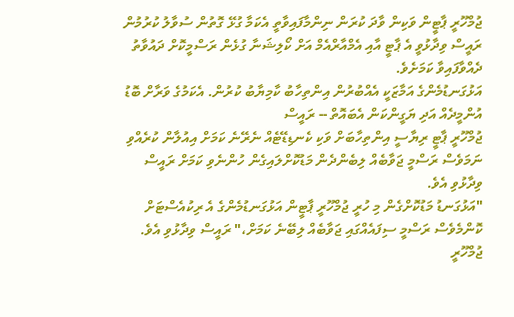ޖުމްހޫރީ ޕާޓީން ވަކިން ވާދަ ކުރަން ނިންމާފައިވާތީ އެކަމާ ގުޅޭ ގޮތުން ސުވާލު ކުރުމުން ރައީސް ވިދާޅުވީ އެ ޕާޓީ އާއި އެމްއާރްއެމް އަށް ކޯލިޝަނާ ގުޅެން ރަސްމީކޮށް ދައުވާތު ދެއްވާފައިވާ ކަމަށެވެ.
އަޅުގަނޑުމެންގެ އަމާޒަކީ އެއްބުރުން އިންތިހާބު ކާމިޔާބު ކުރުން. އެކަމުގެ ވަރާށް ބޮޑު އުންމީދެއް އަދި ޔަގީންކަން އެބައޮތް -- ރައީސް
ޖުމްހޫރީ ޕާޓީ ރިޔާސީ އިންތިހާބަށް ވަކި ކެނޑިޑޭޓެއް ނެރޭނެ ކަމަށް އިއުލާން ކުރެއްވި ނަމަވެސް ރަސްމީ ޖަވާބެއް ލިބެންދެން މަޑުކޮށްލައިގެން ހުންނެވި ކަމަށް ރައީސް ވިދާޅުވި އެވެ.
"އަޅުގަނޑު މަޑުކޮށްގެން މި ހުރީ ޖުމްހޫރީ ޕާޓީން އަޅުގަނޑުމެންގެ އެ ރިކުއެސްޓަށް ކޮންމެވެސް ރަސްމީ ސިފައެއްގައި ޖަވާބެއް ލިބޭނެ ކަމަށް،" ރައީސް ވިދާޅުވި އެވެ.
ޖުމްހޫރީ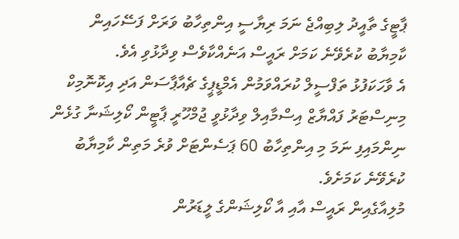ޕާޓީގެ ތާއީދު ލިބިއްޖެ ނަމަ ރިޔާސީ އިންތިހާބު ވަރަށް ފަސޭހައިން ކާމިޔާބު ކުރެވޭނެ ކަމަށް ރައީސް އަނެއްކާވެސް ވިދާޅުވި އެވެ.
އެ ވާހަކަފުޅު ތަފްސީލް ކުރައްވަމުން އެމްޑީޕީގެ ޗެއާޕާސަން އަދި އިކޮނޮމިކް މިނިސްޓަރު ފައްޔާޒް އިސްމާއިލް ވިދާޅުވީ ޖުމްހޫރީ ޕާޓީން ކޯލިޝަނާ ގުޅެން ނިންމައިފި ނަމަ މި އިންތިހާބު 60 ޕަސެންޓަށް ވުރެ މަތިން ކާމިޔާބު ކުރެވޭނެ ކަމަށެވެ.
މުލިއާގެއިން ރައީސް އާއި އާ ކޯލިޝަންގެ ލީޑަރުން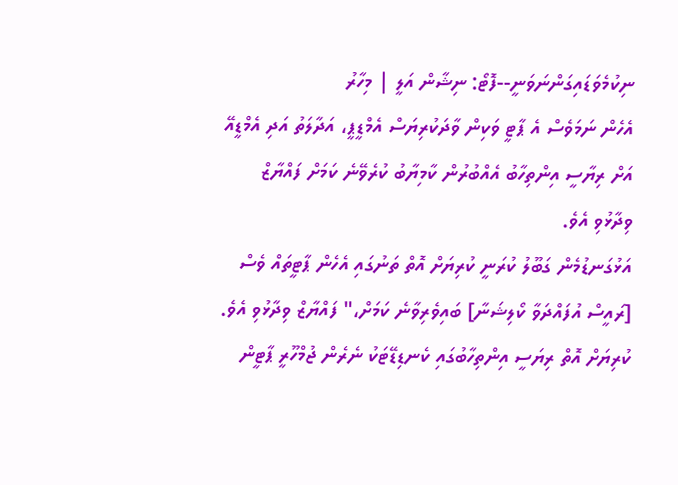ނިކުމެވަޑައިގަންނަވަނީ--ފޮޓޯ: ނިޝާން އަލީ | މިހާރު
އެހެން ނަމަވެސް އެ ޕާޓީ ވަކިން ވާދަކުރިޔަސް އެމްޑީޕީ، އަދާލަތު އަދި އެމްޑީއޭ އަށް ރިޔާސީ އިންތިހާބު އެއްބުރުން ކާމިޔާބު ކުރެވޭނެ ކަމަށް ފައްޔާޒް ވިދާޅުވި އެވެ.
އަޅުގަނޑުމެން ގަބޫލު ކުރަނީ ކުރިޔަށް އޮތް ތަނުގައި އެހެން ޕާޓީތައް ވެސް [ރައީސް އުފައްދަވާ ކޯލިޝަނާ] ބައިވެރިވާނެ ކަމަށް،" ފައްޔާޒް ވިދާޅުވި އެވެ.
ކުރިޔަށް އޮތް ރިޔަސީ އިންތިހާބުގައި ކެނޑިޑޭޓަކު ނެރެން ޖުމްހޫރީ ޕާޓީން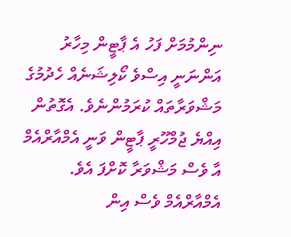ނިންމުމަށް ފަހު އެ ޕާޓީން މިހާރު އަންނަނީ އިސްވެ ކޯލިޝަނެއް ހެދުމުގެ މަޝްވަރާތައް ކުރަމުންނެވެ. އެގޮތުން އިއްޔެ ޖުމްހޫރީ ޕާޓީން ވަނީ އެމްއާރްއެމް އާ ވެސް މަޝްވަރާ ކޮށްފަ އެވެ.
އެމްއާރްއެމް ވެސް އިން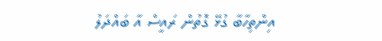އިންތިހާބާ ގުޅޭ ގޮތުން ރައީސް އާ ބައްދަލު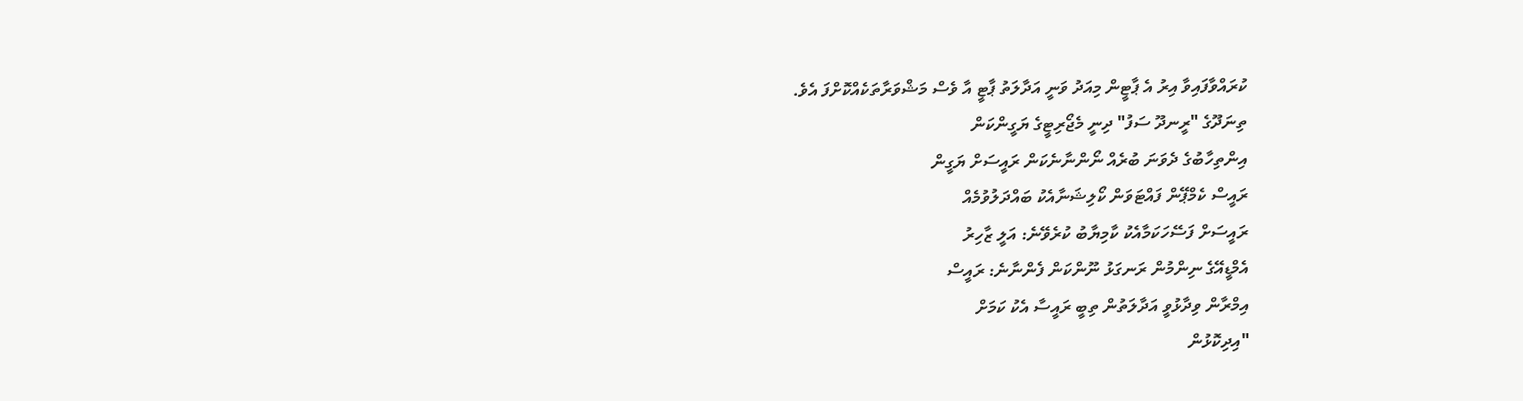ކުރައްވާފައިވާ އިރު އެ ޕާޓީން މިއަދު ވަނީ އަދާލަތު ޕާޓީ އާ ވެސް މަޝްވަރާތަކެއްކޮށްފަ އެވެ.
ތިނަދޫގެ "ރީނދޫ ސަފު" ދިނީ މެޖޯރިޓީގެ ޔަގީންކަން
އިންތިހާބުގެ ދެވަނަ ބުރެއް ނޯންނާނެކަން ރައީސަށް ޔަގީން
ރައީސް ކެމްޕޭން ފައްޓަވަން ކޯލިޝަނާއެކު ބައްދަލުވުމެއް
ރައީސަށް ފަސޭހަކަމާއެކު ކާމިޔާބު ކުރެވޭނެ: އަލީ ޒާހިރު
އެމްޑީއޭގެ ނިންމުން ރަނގަޅު ނޫންކަން ފެންނާނެ: ރައީސް
އިމްރާން ވިދާޅުވީ އަދާލަތުން ތިބީ ރައީސާ އެކު ކަމަށް
"އިދިކޮޅުން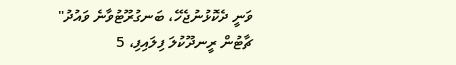ވަނީ ދެކޮޅުނުޖެހޭ، ބަނގުރޫޓުވާނެ ވައުދު"
ޗާޓުން ރީނދޫކުލަ ފިލައިފި، 5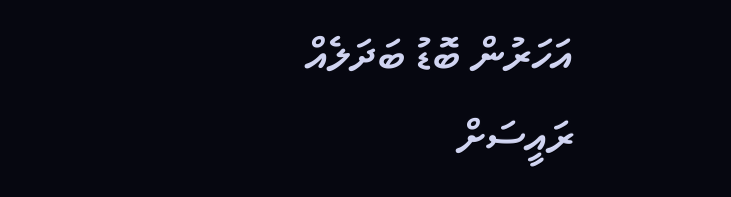އަހަރުން ބޮޑު ބަދަލެއް
ރައީސަށް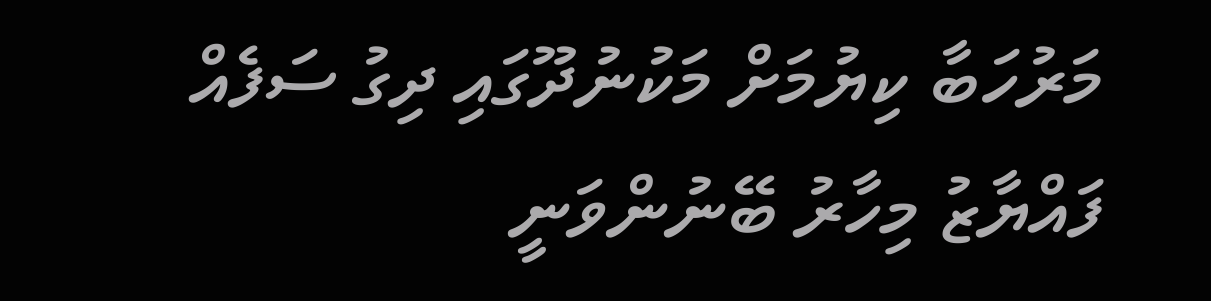މަރުހަބާ ކިޔުމަށް މަކުނުދޫގައި ދިގު ސަފެއް
ފައްޔާޒު މިހާރު ބޭނުންވަނީ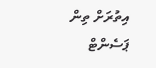އިތުރަށް ތިން ޕަސެންޓް